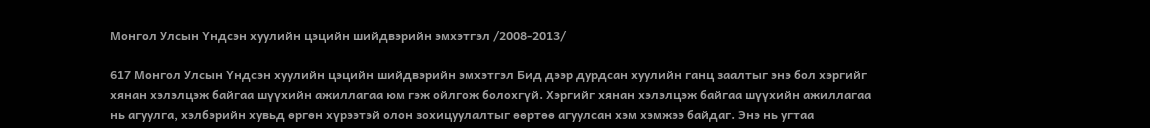Монгол Улсын Үндсэн хуулийн цэцийн шийдвэрийн эмхэтгэл /2008-2013/

617 Монгол Улсын Үндсэн хуулийн цэцийн шийдвэрийн эмхэтгэл Бид дээр дурдсан хуулийн ганц заалтыг энэ бол хэргийг хянан хэлэлцэж байгаа шүүхийн ажиллагаа юм гэж ойлгож болохгүй. Хэргийг хянан хэлэлцэж байгаа шүүхийн ажиллагаа нь агуулга, хэлбэрийн хувьд өргөн хүрээтэй олон зохицуулалтыг өөртөө агуулсан хэм хэмжээ байдаг. Энэ нь угтаа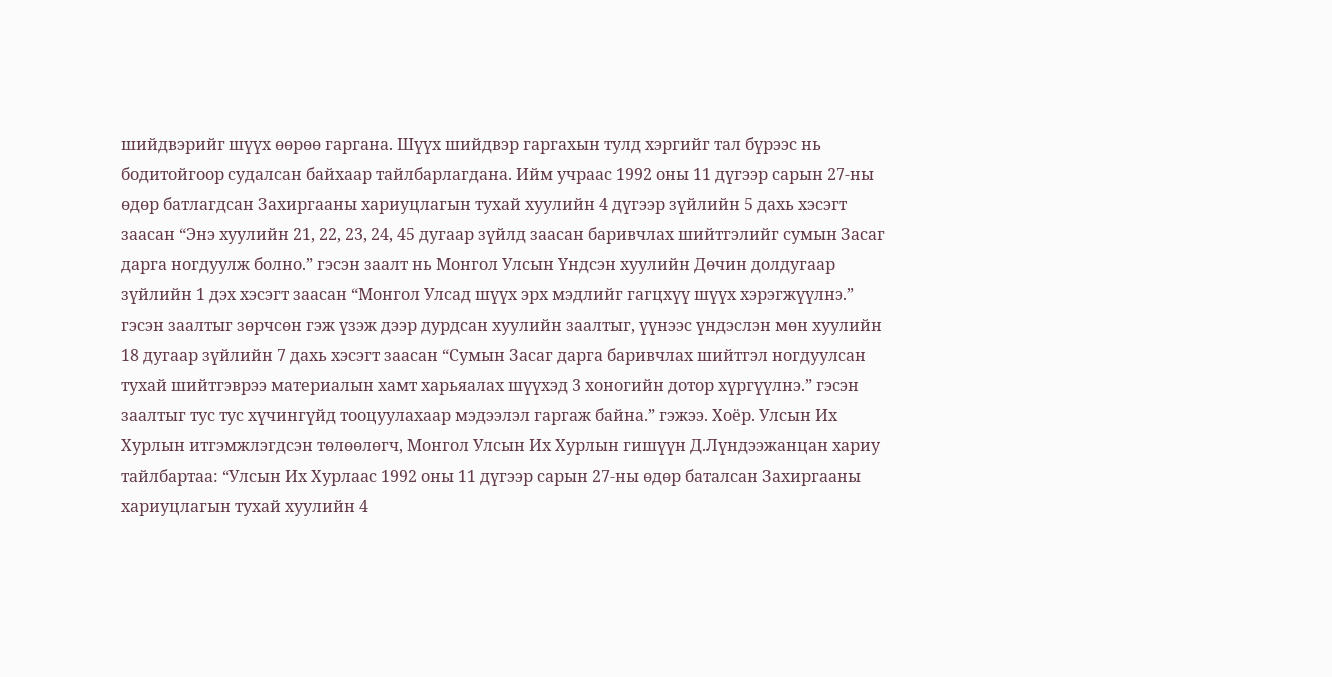шийдвэрийг шүүх өөрөө гаргана. Шүүх шийдвэр гаргахын тулд хэргийг тал бүрээс нь бодитойгоор судалсан байхаар тайлбарлагдана. Ийм учраас 1992 оны 11 дүгээр сарын 27-ны өдөр батлагдсан Захиргааны хариуцлагын тухай хуулийн 4 дүгээр зүйлийн 5 дахь хэсэгт заасан “Энэ хуулийн 21, 22, 23, 24, 45 дугаар зүйлд заасан баривчлах шийтгэлийг сумын Засаг дарга ногдуулж болно.” гэсэн заалт нь Монгол Улсын Үндсэн хуулийн Дөчин долдугаар зүйлийн 1 дэх хэсэгт заасан “Монгол Улсад шүүх эрх мэдлийг гагцхүү шүүх хэрэгжүүлнэ.” гэсэн заалтыг зөрчсөн гэж үзэж дээр дурдсан хуулийн заалтыг, үүнээс үндэслэн мөн хуулийн 18 дугаар зүйлийн 7 дахь хэсэгт заасан “Сумын Засаг дарга баривчлах шийтгэл ногдуулсан тухай шийтгэврээ материалын хамт харьяалах шүүхэд 3 хоногийн дотор хүргүүлнэ.” гэсэн заалтыг тус тус хүчингүйд тооцуулахаар мэдээлэл гаргаж байна.” гэжээ. Хоёр. Улсын Их Хурлын итгэмжлэгдсэн төлөөлөгч, Монгол Улсын Их Хурлын гишүүн Д.Лүндээжанцан хариу тайлбартаа: “Улсын Их Хурлаас 1992 оны 11 дүгээр сарын 27-ны өдөр баталсан Захиргааны хариуцлагын тухай хуулийн 4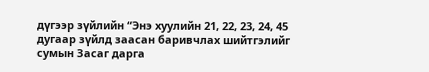дүгээр зүйлийн “Энэ хуулийн 21, 22, 23, 24, 45 дугаар зүйлд заасан баривчлах шийтгэлийг сумын Засаг дарга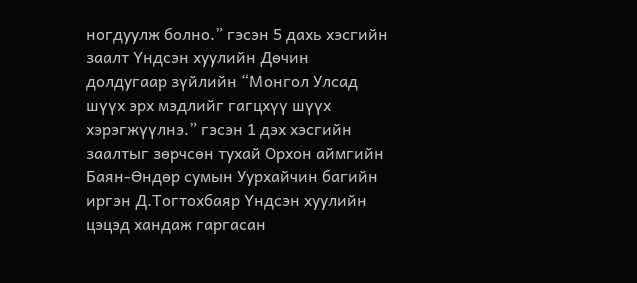ногдуулж болно.” гэсэн 5 дахь хэсгийн заалт Үндсэн хуулийн Дөчин долдугаар зүйлийн “Монгол Улсад шүүх эрх мэдлийг гагцхүү шүүх хэрэгжүүлнэ.” гэсэн 1 дэх хэсгийн заалтыг зөрчсөн тухай Орхон аймгийн Баян-Өндөр сумын Уурхайчин багийн иргэн Д.Тогтохбаяр Үндсэн хуулийн цэцэд хандаж гаргасан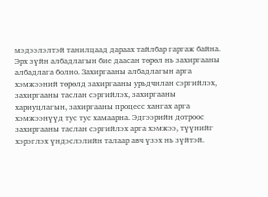мэдээлэлтэй танилцаад дараах тайлбар гаргаж байна. Эрх зүйн албадлагын бие даасан төрөл нь захиргааны албадлага болно. Захиргааны албадлагын арга хэмжээний төрөлд захиргааны урьдчилан сэргийлэх, захиргааны таслан сэргийлэх, захиргааны хариуцлагын, захиргааны процесс хангах арга хэмжээнүүд тус тус хамаарна. Эдгээрийн дотроос захиргааны таслан сэргийлэх арга хэмжээ, түүнийг хэрэглэх үндэслэлийн талаар авч үзэх нь зүйтэй.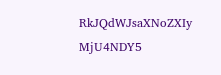RkJQdWJsaXNoZXIy MjU4NDY5